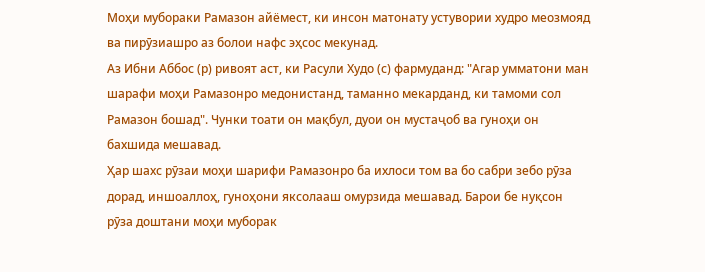Моҳи мубораки Рамазон айёмест, ки инсон матонату устувории худро меозмояд ва пирӯзиашро аз болои нафс эҳсос мекунад.
Аз Ибни Аббос (р) ривоят аст, ки Расули Худо (с) фармуданд: "Агар умматони ман шарафи моҳи Рамазонро медонистанд, таманно мекарданд, ки тамоми сол Рамазон бошад". Чунки тоати он мақбул, дуои он мустаҷоб ва гуноҳи он бахшида мешавад.
Ҳар шахс рӯзаи моҳи шарифи Рамазонро ба ихлоси том ва бо сабри зебо рӯза дорад, иншоаллоҳ, гуноҳони яксолааш омурзида мешавад. Барои бе нуқсон рӯза доштани моҳи муборак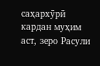саҳархӯрӣ кардан муҳим аст, зеро Расули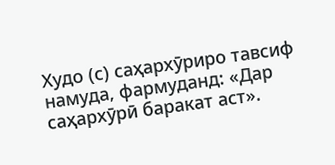Худо (с) саҳархӯриро тавсиф намуда, фармуданд: «Дар саҳархӯрӣ баракат аст».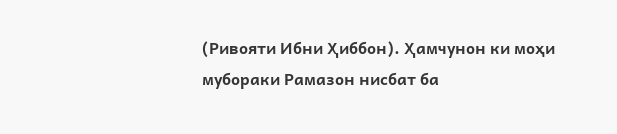(Ривояти Ибни Ҳиббон). Ҳамчунон ки моҳи мубораки Рамазон нисбат ба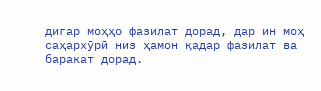дигар моҳҳо фазилат дорад, дар ин моҳ саҳархӯрӣ низ ҳамон қадар фазилат ва баракат дорад.